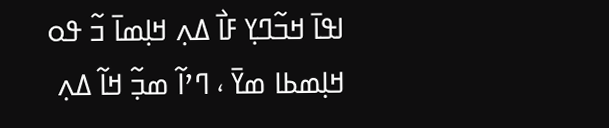ߊߟߊ߫ ߞߏ߬ߣߌ߲ ߓߊ߯ ߡߍ߲ ߞߊ߲ߘߊ߫ ߏ߬ ߟߋ ߞߊ߲ߘߕߊ ߘߌ߫ ، ߣߴߊ߬ ߘߏ߲߬ ߞߊ߬ ߡߍ߲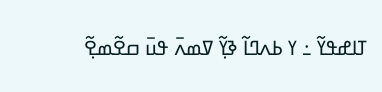ߠߊߝߟߌ߬ ߸ ߌ ߕߍߣߊ߬ ߢߌ߲߬ ߜߘߍ߫ ߟߎ߫ ߛߐ߬ߘߐ߲߬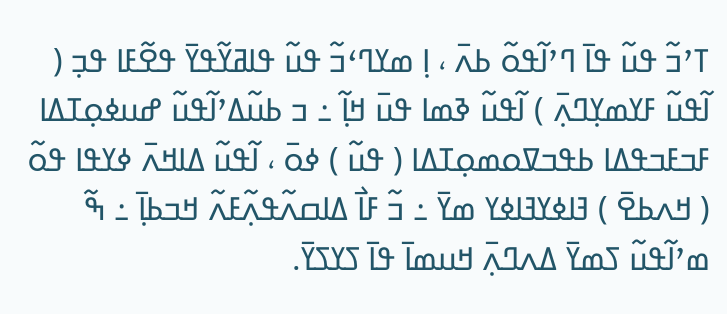ߠߴߏ߬ ߟߎ߬ ߟߊ߫ ߣߴߊ߬ߟߋ߬ ߕߍ߫ ، ߊ߲ ߘߌߣߵߏ߬ ߟߎ߬ ߟߊߥߌ߬ߟߌ߫ ߟߐ߬ߓߊ ߟߏ߲ ( ߊ߬ߟߎ߬ ߓߌߘߌ߲ߣߍ߲߫ ) ߊ߬ߟߎ߬ ߢߘߊ ߟߎ߫ ߞߊ߲߬ ߸ ߏ ߕߎ߬ߡߴߊ߬ߟߎ߬ ߝߎߦߋ߲ߠߡߊ ߓߏߓߏߟߡߊ ߕߟߏߜߋߘߋ߲ߠߡߊ ( ߟߎ߬ ) ߦߋ߫ ، ߊ߬ߟߎ߬ ߡߊߞߍ߫ ߦߌߟߊ ߟߋ߬ ( ߞߍߕߐ߫ ) ߔߊߦߌߔߊߦߌ ߘߌ߫ ߸ ߏ߬ ߓߊ߯ ߡߊߛߍ߬ߟߍ߲߬ߓߍ߬ ߞߏߕߊ߲߫ ߸ ߒ߬ ߘߴߊ߬ߟߎ߬ ߖߘߌ߫ ߡߍߣߍ߲߫ ߞߎߘߊ߫ ߟߊ߫ ߖߌߖߌ߫.